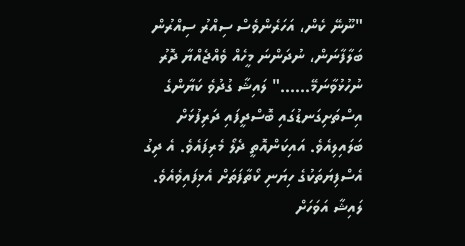"ނޫނޭ ކެން، އަހަރެންވެސް ސިއްރު ސިއްރުން ބަލާފާނަން، ނުދަންނަ މީހެއް ވެއްޖެއްޔާ ދޮރު ނުހުޅުވާނަމޭ......" ލައިޝާ ގުދުވެ ކަޔާންގެ އިސްތަށިގަނޑުގައި ބޮސްދީފައި ދަރިފުޅަށް ބަލައިލިއެވެ. އައިކަންއޮތީ ދެލޯ މެރިފައެވެ. އެ ދިގު އެސްފިޔަތަކުގެ ހިޔަނި ކޯތާފަތަށް އެޅިފައިވެއެވެ. ލައިޝާ އަވަހަށް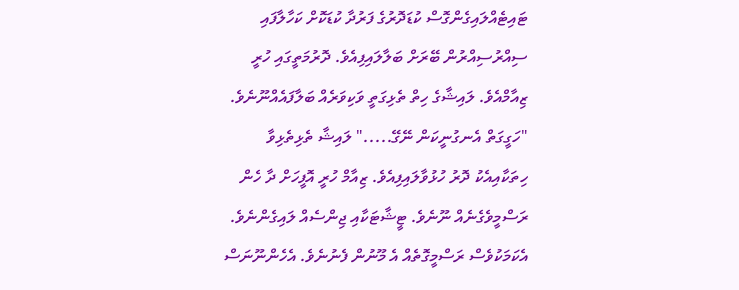ޓައިޓެއްލައިގެންގޮސް ކުޑަދޮރުގެ ފަރުދާ ކުޑަކޮށް ކަހާލާފައި ސިއްރުސިއްރުން ބޭރަށް ބަލާލައިފިއެވެ. ދޮރުމަތީގައި ހުރީ ޒިއާމްއެވެ. ލައިޝާގެ ހިތް ތެޅިގަތީ ވަކިވަރެއް ބަލާފައެއްނޫނެވެ.
"ހަގީގަތް އެނގުނީކަން ނޭގޭ....." ލައިޝާ ތެޅިތެޅިވާ ހިތަކާއިއެކު ދޮރު ހުޅުވާލައިފިއެވެ. ޒިއާމް ހުރީ އޮފީހަށް ދާ ހެން ރަސްމީވެގެނެއް ނޫނެވެ. ޓީޝާޓަކާއި ޖިންސެއް ލައިގެންނެވެ. އެކަމަކުވެސް ރަސްމީގޮތެއް އެ މޫނުން ފެނުނެވެ. އެހެންނޫނަސް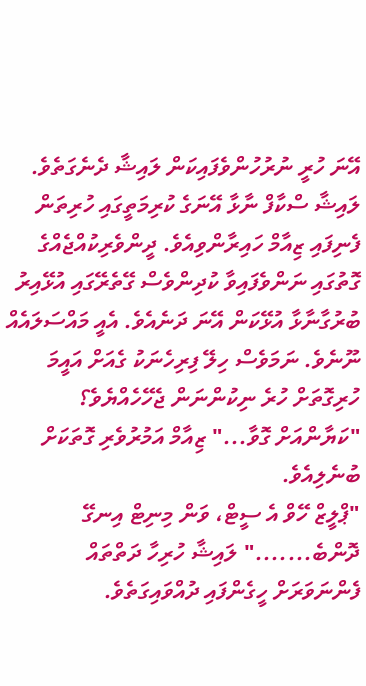އޭނަ ހުރީ ނުރުހުންވެފައިކަން ލައިޝާ ދެނެގަތެވެ. ލައިޝާ ސްކާފް ނާޅާ އޭނަގެ ކުރިމަތީގައި ހުރިތަން ފެނިފައި ޒިއާމް ހައިރާންވިއެވެ. ދީންވެރިކުއްޖެއްގެ ގޮތުގައި ނަންވެފައިވާ ކުދިންވެސް ގޭތެރޭގައި އުޅޭއިރު ބުރުގާނާޅާ އުޅޭކަން އޭނަ ދަނެއެވެ. އެއީ މައްސަލައެއް ނޫނެވެ. ނަމަވެސް ހިލޭ ފިރިހެނަކު ގެއަށް އައީމަ ހުރިގޮތަށް ހުރެ ނިކުންނަން ޖެހޭހެއްޔެވެ؟
"ކަޔާންއަށް ގޮވާ..." ޒިއާމް އަމުރުވެރި ގޮތަކަށް ބުނެލިއެވެ.
"ޕްލީޒް ހޭވް އެ ސީޓް، ވަން މިނިޓް އިނގޭ ދޮންބެ......." ލައިޝާ ހުރިހާ ދަތްތައް ފެންނަވަރަށް ހީގެންފައި ދުއްވައިގަތެވެ.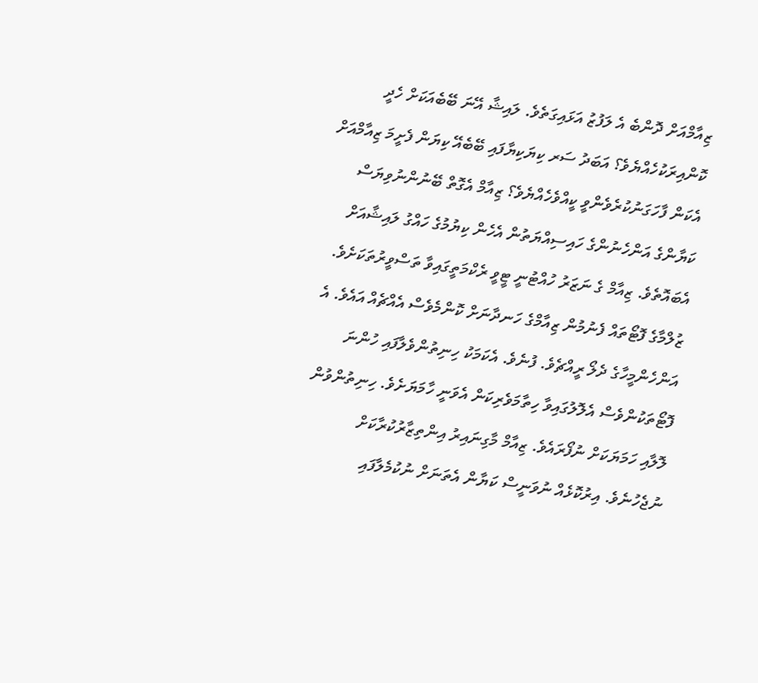ޒިއާމްއަށް ދޮންބެ އެ ލަފުޒު އަޅައިގަތެވެ. ލައިޝާ އޭނަ ބޭބެއަކަށް ހެދީ ކޮންއިރަކުހެއްޔެވެ؟ އަބަދު ސަރ ކިޔަކިޔާފައި ބޭބެއޭ ކިޔަން ފެށީމަ ޒިއާމްއަށް އެކަން ފާހަގަނުކުރެވެންވީ ކީއްވެހެއްޔެވެ؟ ޒިއާމް އެގޮތް ބޭނުންނުވިޔަސް ކަޔާންގެ އަންހެނުންގެ ހައިސިއްޔަތުން އެހެން ކިޔުމުގެ ހައްގު ލައިޝާއަށް އެބައޮތެވެ. ޒިއާމް ގެ ނަޒަރު ހުއްޓުނީ ޓީވީ ރެކްމަތީގައިވާ ތަސްވީރުތަކަށެވެ. ޒުލްމާގެ ފޮޓޯތައް ފެނުމުން ޒިއާމްގެ ހަނދާނަށް ކޮންމެވެސް އެއްޗެއް އައެވެ. އެ އަންހެންމީހާގެ ދެލޯ ރީއްޗެވެ. ފުނެވެ. އެކަމަކު ހިނިތުންވެލާފައި ހުންނަ ފޮޓޯތަކުންވެސް އެލޮލުގައިވާ ހިތާމަވެރިކަން އެވަނީ ހާމަޔަށެވެ. ހިނިތުންވުން ލޮލާއި ހަމަޔަކަށް ނުފޯރައެވެ. ޒިއާމް މާގިނައިރު އިންތިޒާރުކުރާކަށް ނުޖެހުނެވެ. އިރުކޮޅެއް ނުވަނީސް ކަޔާން އެތަނަށް ނުކުމެލާފައި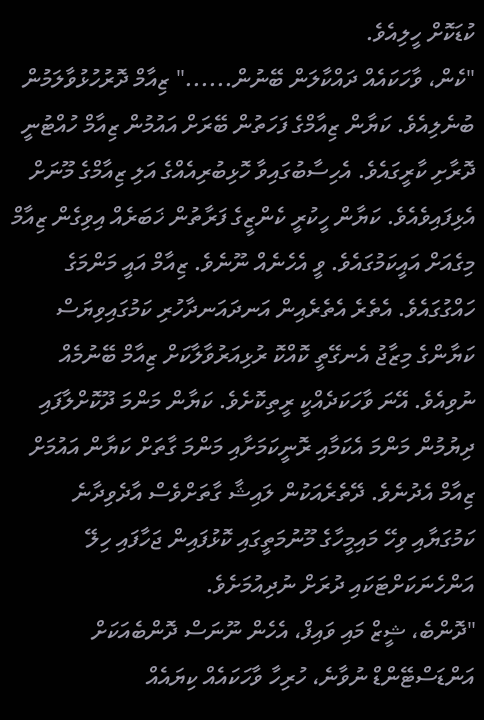ކުޑަކޮށް ހީލިއެވެ.
"ކެން، ވާހަކައެއް ދައްކާލަން ބޭނުން......" ޒިއާމް ދޮރުހުޅުވާލަމުން ބުނެލިއެވެ. ކަޔާން ޒިއާމްގެ ފަހަތުން ބޭރަށް އައުމުން ޒިއާމް ހުއްޓުނީ ދޮރާށި ކާރީގައެވެ. އެހިސާބުގައިވާ ހޮޅިބުރިއެއްގެ އަލި ޒިއާމްގެ މޫނަށް އެޅިފައިވެއެވެ. ކަޔާން ހީކުރީ ކެންޒީގެ ފަރާތުން ޚަބަރެއް އިވިގެން ޒިއާމް މިގެއަށް އައީކަމުގައެވެ. ވީ އެހެނެއް ނޫނެވެ. ޒިއާމް އައީ މަންމަގެ ހައްގުގައެވެ. އެތެރެ އެތެރެއިން އަނދައަނދާހުރި ކަމުގައިވިޔަސް ކަޔާންގެ މިޒާޖު އެނގޭތީ ކޮއްކޮ ރުޅިއަރުވާލާކަށް ޒިއާމް ބޭނުމެއް ނުވިއެވެ. އޭނަ ވާހަކަދެއްކީ ރީތިކޮށެވެ. ކަޔާން މަންމަ ދޫކޮށްލާފައި ދިޔުމުން މަންމަ އެކަމާއި ރޮނީކަމަށާއި މަންމަ ގާތަށް ކަޔާން އައުމަށް ޒިއާމް އެދުނެވެ. ދޭތެރެއަކުން ލައިޝާ ގާތަށްވެސް އާދެވިދާނެ ކަމުގަޔާއި ވިހޭ މައިމީހާގެ މޫނުމަތީގައި ކޮޅުފައިން ޖަހާފައި ހިލޭ އަންހެނަކަށްޓަކައި ދުރަށް ނުދިއުމަށެވެ.
"ދޮންބެ، ޝީޒް މައި ވައިފް، އެހެން ނޫނަސް ދޮންބެއަކަށް އަންޑަސްޓޭންޑް ނުވާނެ، ހުރިހާ ވާހަކައެއް ކިޔައެއް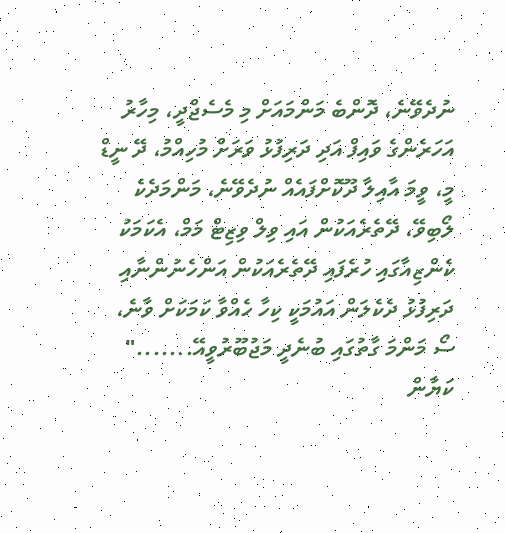ނުދެވޭނެ، ދޮންބެ މަންމައަށް މި މެސެޖްދީ، މިހާރު އަހަރެންގެ ވައިފް އަދި ދަރިފުޅު ވަރަށް މުހިއްމު، ދޭ ނީޑް މީ، ވީމަ އާއިލާ ދޫކޮށްފައެއް ނުދެވޭނެ، މަންމަދެކެ ލޯބިވޭ، ދޭތެރެއަކުން އައި ވިލް ވިޒިޓް މަމް، އެކަމަކު ކެންޒިއާގައި ހުރެފައި ދޭތެރެއަކުން އަންހެނުންނާއި ދަރިފުޅު ދެކެލަން އައުމަކީ ކިހާ ހެއްވާ ކަމަކަށް ވާނެ، ސޯ މަންމަ ގާތުގައި ބުނެދީ މަޖުބޫރުވީއޭ......." ކަޔާން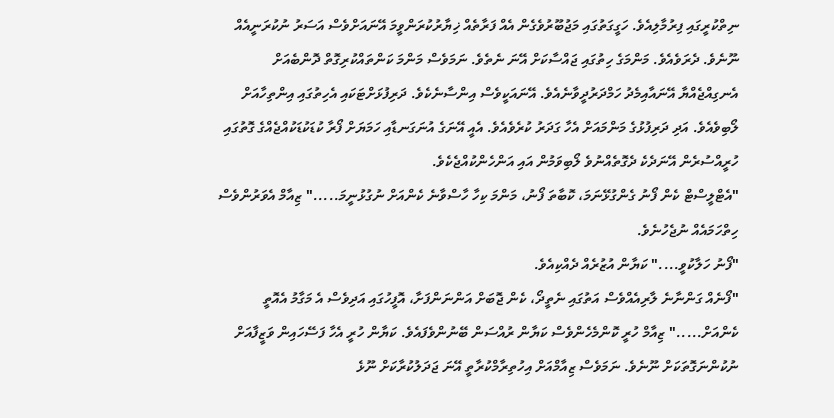ނިތްކުރީގައި ފިރުމާލިއެވެ. ހަގީގަތުގައި މަޖުބޫރުވެގެން އެއް ފަރާތެއް ޚިޔާރުކުރަންވީމަ އޭނައަށްވެސް އަސަރު ނުކުރަނީއެއް ނޫނެވެ. ދެރަވެއެވެ. މަންމަގެ ހިތުގައި ޖައްސާކަށް އޭނަ ނެތެވެ. ނަމަވެސް މަންމަ ކަންތައްކުރިގޮތް ދޮންބެއަށް އެނގިއްޖެއްޔާ އޭނައާއިމެދު ހަމްދަރުދީވާނެއެވެ. އޭނައަކީވެސް އިންސާނެކެވެ. ދަރިފުޅަށްޓަކައި އެހިތުގައި އިންތިހާއަށް ލޯބިވެއެވެ. އަދި ދަރިފުޅުގެ މަންމައަށް އެހާ ގަދަރު ކުރެވެއެވެ. އެއީ އޭނަގެ އުނަގަނޑާއި ހަމަޔަށް ފޯރާ ކުޑަކުޑަކުއްޖެއްގެ ގޮތުގައި ހުރީއްސުރެން އޭނަދެކެ ދެގޮތެއްނުވެ ލޯބިވަމުން އައި އަންހެންކުއްޖެކެވެ.
"އެޓްލީސްޓް ކެން ފޯނު ގެންގުޅޭނަމަ، ކޮބާތަ ފޯނު، މަންމަ ކިހާ ހާސްވާނެ ކެންއަށް ނުގުޅުނީމަ....." ޒިއާމް އެވަރުންވެސް ހިތްހަމައެއް ނުޖެހުނެވެ.
"ފޯނު ހަލާކުވީ...." ކަޔާން އުޒުރެއް ދެއްކިއެވެ.
"ފޯނެއް ގަންނާނެ ލާރިއެއްވެސް އަތުގައި ނެތީދޯ، ކެން ޖޮބަށް އަންނަންފަށާ، އޮފީހުގައި އަދިވެސް އެ މަގާމު އެއޮތީ ކެންއަށް....." ޒިއާމް ހުރީ ކޮންމެހެންވެސް ކަޔާން ރުއްސަން ބޭނުންވެފައެވެ. ކަޔާން ހުރީ އެހާ ފަސޭހައިން ވަޒީފާއަށް ނުކުންނަގޮތަކަށް ނޫނެވެ. ނަމަވެސް ޒިއާމްއަށް އިހުތިރާމްކުރާތީ އޭނަ ޖަދަލުކުރާކަށް ނޫޅެ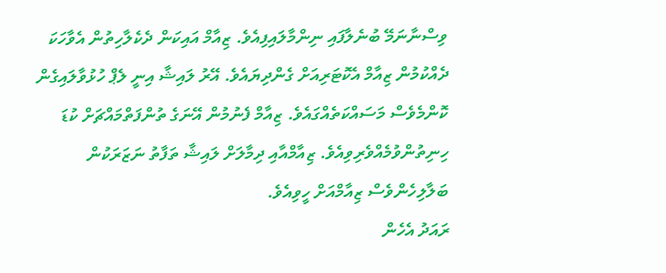ވިސްނާނަމޭ ބުނެލާފައި ނިންމާލައިފިއެވެ. ޒިއާމް އައިކަން ދެކެލާހިތުން އެވާހަކަ ދެއްކުމުން ޒިއާމް އެކޮޓަރިއަށް ގެންދިޔައެވެ. އޭރު ލައިޝާ އިނީ ލެޕް ހުޅުވާލައިގެން ކޮންމެވެސް މަސައްކަތެއްގައެވެ. ޒިއާމް ފެނުމުން އޭނަގެ ތުންފަތްމައްޗަށް ކުޑަ ހިނިތުންވުމެއްވެރިވިއެވެ. ޒިއާމްއާއި ދިމާލަށް ލައިޝާ ތަފާތު ނަޒަރަކުން ބަލާލިހެންވެސް ޒިއާމްއަށް ހީވިއެވެ.
ރައަދު އެހެން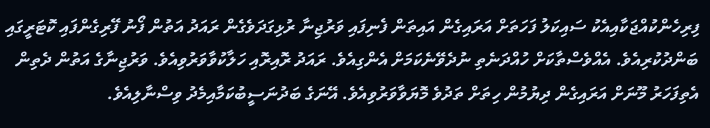ފިރިހެންކުއްޖަކާއިއެކު ސައިކަލު ފަހަތަށް އަރައިގެން އައިތަން ފެނިފައި ވަރުޖިނާ ރުޅިގަދަވެގެން ރައަދު އަތުން ފޯނު ފޭރިގެންފައި ކޮޓަރީގައި ބަންދުކުރިއެވެ. އެއްވެސްތާކަށް ހުއްދަނެތި ނުދެވޭނެކަމަށް އެންގިއެވެ. ރައަދު ރޮއިރޮއި ހަލާކުވާވަރުވިއެވެ. ވަރުޖިނާގެ އަތުން ދެތިން އެތިފަހަރު މޫނަށް އަރައިގެން ދިޔުމުން ހިތަށް ތަދުވެ މޮޔަވާވަރުވިއެވެ. އޭނަގެ ބަދުނަސީބުކަމާއިމެދު ވިސްނާލިއެވެ.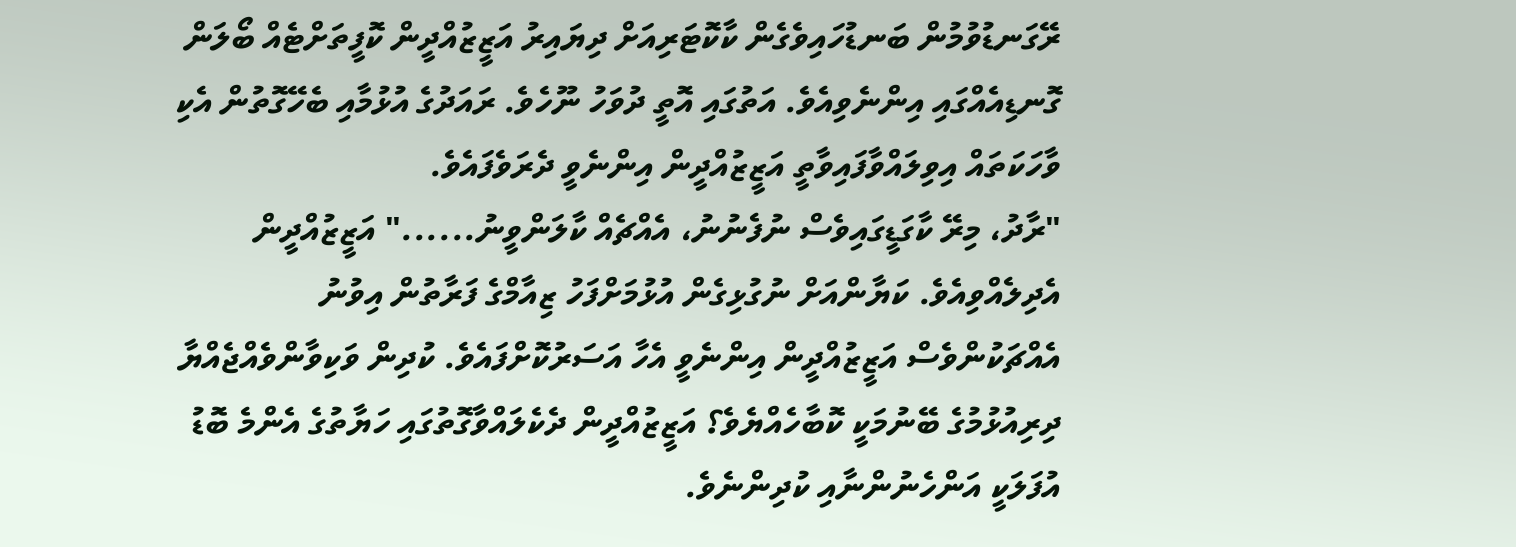ރޭގަނޑުވުމުން ބަނޑުހައިވެގެން ކާކޮޓަރިއަށް ދިޔައިރު އަޒީޒުއްދީން ކޮފީތަށްޓެއް ބޯލަން ގޮނޑިއެއްގައި އިންނެވިއެވެ. އަތުގައި އޮތީ ދުވަހު ނޫހެވެ. ރައަދުގެ އުޅުމާއި ބެހޭގޮތުން އެކި ވާހަކަތައް އިވިލައްވާފައިވާތީ އަޒީޒުއްދީން އިންނެވީ ދެރަވެފައެވެ.
"ރާދު، މިރޭ ކާގަޑީގައިވެސް ނުފެނުނު، އެއްޗެއް ކާލަންވީނު......" އަޒީޒުއްދީން އެދިލެއްވިއެވެ. ކަޔާންއަށް ނުގުޅިގެން އުޅުމަށްފަހު ޒިއާމްގެ ފަރާތުން އިވުނު އެއްޗަކުންވެސް އަޒީޒުއްދީން އިންނެވީ އެހާ އަސަރުކޮށްފައެވެ. ކުދިން ވަކިވާންވެއްޖެއްޔާ ދިރިއުޅުމުގެ ބޭނުމަކީ ކޮބާހެއްޔެވެ؟ އަޒީޒުއްދީން ދެކެލައްވާގޮތުގައި ހަޔާތުގެ އެންމެ ބޮޑު އުފަލަކީ އަންހެނުންނާއި ކުދިންނެވެ.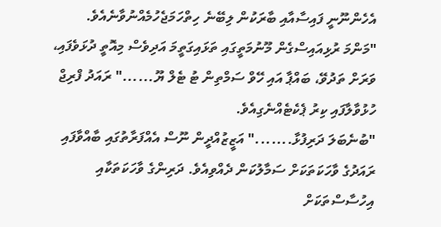އެހެންނޫނީ ފައިސާއާއި ބާރަކުން ލިބޭނެ ހިތްހަމަޖެހުމެއްނުވާނެއެވެ.
"މަންމަ ރުޅިއައިސްގެން މޫނުމަތީގައި ތަޅައިގަތީމަ އަދިވެސް މިއޮތީ ދުޅަވެފައި، ވަރަށް ތަދުވޭ، ބައްޕާ އައި ހޭވް ސަމްތިން ޓު ޓެލް ޔޫ......" ރައަދު ފްރިޖް ހުޅުވާލާފައި ކިރު ޕެކެޓެއްނެގިއެވެ.
"ބުނެބަލަ ދަރިފުޅާ......." އަޒީޒުއްދީން ނޫސް އެއްފަރާތުގައި ބާއްވާފައި ރައަދުގެ ވާހަކަތަކަށް ސަމާލުކަން ދެއްވިއެވެ. ދަރިންގެ ވާހަކަތަކާއި އިހުސާސްތަކަށް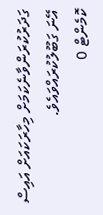ގަދަރުކުރަންވާނެކަމަށް މިހާރަކައަށް އައިސް އޭނަ ގަބޫލުކުރައްވައެވެ.
ކޮމެންޓް 0